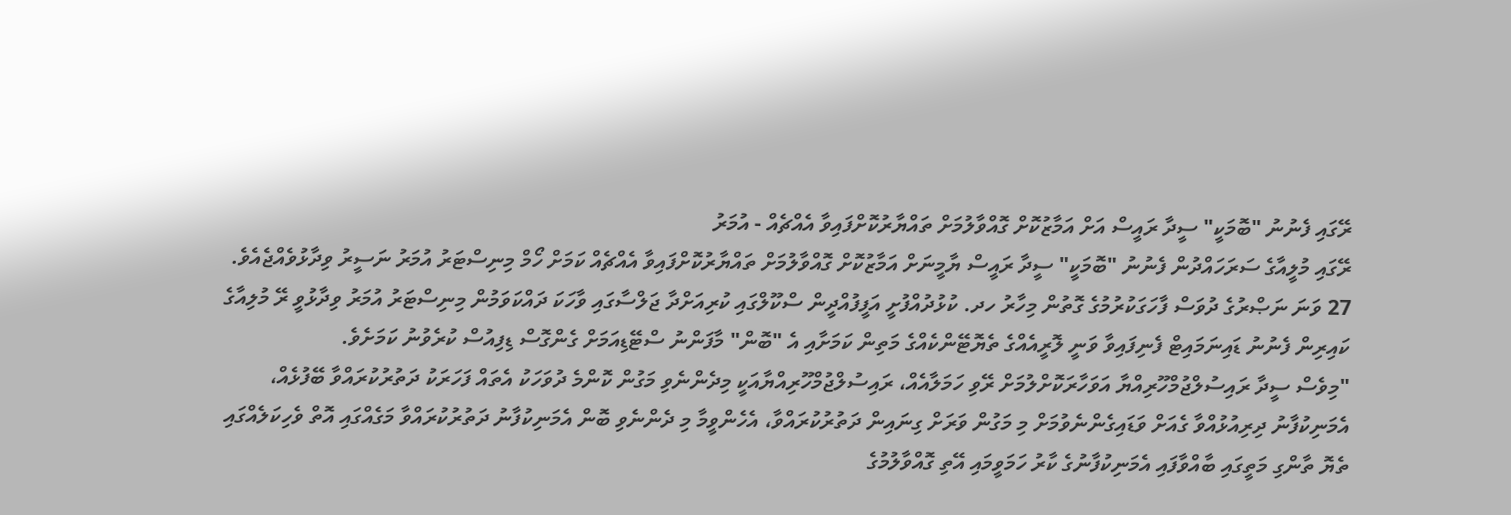ރޭގައި ފެނުނު "ބޮމަކީ" ސީދާ ރައީސް އަށް އަމާޒުކޮށް ގޮއްވާލުމަށް ތައްޔާރުކޮށްފައިވާ އެއްޗެއް - އުމަރު
ރޭގައި މުލީއާގެ ސަރަހައްދުން ފެނުނު "ބޮމަކީ" ސީދާ ރައީސް ޔާމީނަށް އަމާޒުކޮށް ގޮއްވާލުމަށް ތައްޔާރުކޮށްފައިވާ އެއްޗެއް ކަމަށް ހޯމް މިނިސްޓަރު އުމަރު ނަސީރު ވިދާޅުވެއްޖެއެވެ.
27 ވަނަ ނަޞްރުގެ ދުވަސް ފާހަގަކުރުމުގެ ގޮތުން މިހާރު ހދ. ކުޅުދުއްފުށީ އަފީފުއްދީން ސްކޫލްގައި ކުރިއަށްދާ ޖަލްސާގައި ވާހަކަ ދައްކަވަމުން މިނިސްޓަރު އުމަރު ވިދާޅުވީ ރޭ މުލިއާގެ ކައިރިން ފެނުނު ޑައިނަމައިޓް ފެނިފައިވާ ވަނީ ލޮރީއެއްގެ ތެޔޮޓޭންކެއްގެ މަތިން ކަމަށާއި އެ "ބޮން" މާފަންނު ސްޓޭޑިއަމަށް ގެންގޮސް ޑިފިއުސް ކުރެވުނު ކަމަށެވެ.
"މިވެސް ސީދާ ރައިސުލްޖުމްހޫރިއްޔާ އަވަހާރަކޮށްލުމަށް ރޭވި ހަމަލާއެއް، ރައިސުލްޖުމްހޫރިއްޔާއަކީ މިދެންނެވި މަގުން ކޮންމެ ދުވަހަކު އެތައް ފަހަރަކު ދަތުރުކުރައްވާ ބޭފުޅެއް، އެމަނިކުފާނު ދިރިއުޅުއްވާ ގެއަށް ވަޑައިގެންނެވުމަށް މި މަގުން ވަރަށް ގިނައިން ދަތުރުކުރައްވާ، އެހެންވީމާ މި ދެންނެވި ބޮން އެމަނިކުފާނު ދަތުރުކުރައްވާ މަގެއްގައި އޮތް ވެހިކަލެއްގައި ތެޔޮ ތާންގި މަތީގައި ބާއްވާފައި އެމަނިކުފާނުގެ ކާރު ހަމަވީމައި އޭތި ގޮއްވާލުމުގެ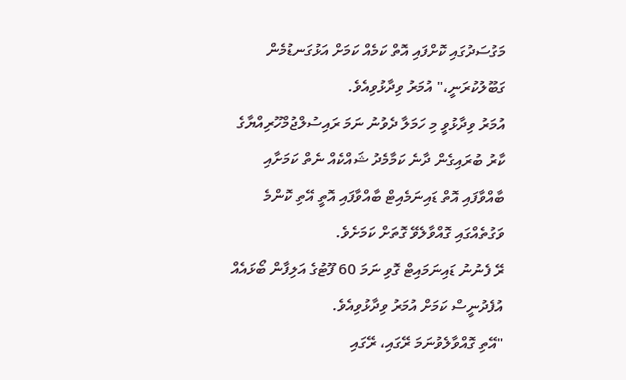މަގުސަދުގައި ކޮށްފައި އޮތް ކަމެއް ކަމަށް އަޅުގަނޑުމެން ގަބޫލުކުރަނީ،" އުމަރު ވިދާޅުވިއެވެ.
އުމަރު ވިދާޅުވީ މި ހަމަލާ ދެވުނު ނަމަ ރައިސުލްޖުމްހޫރިއްޔާގެ ކާރު ބުރައިގެން ދާނެ ކަމާމެދު ޝައްކެއް ނެތް ކަމަށާއި ބާއްވާފައި އޮތް ޑައިނަމެއިޓް ބާއްވާފައި އޮތީ އޭތި ކޮންމެ ވަގުތެއްގައި ގޮއްވާލެވޭ ގޮތަށް ކަމަށެވެ.
ރޭ ފެނުނު ޑައިނަމައިޓް ގޮވި ނަމަ 60 ފޫޓުގެ އަލިފާން ބޯޅައެއް އުފެދުނީސް ކަމަށް އުމަރު ވިދާޅުވިއެވެ.
"އޭތި ގޮއްވާލެވުނަމަ ރޭގައި، ރޭގައި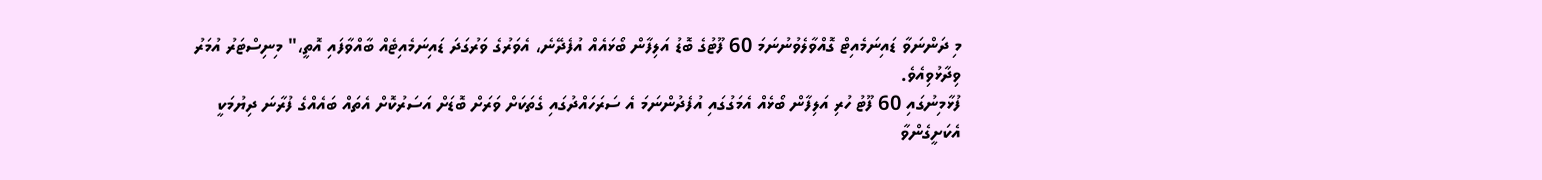މި ދަންނަވާ ޑައިނަމެއިޓް ގޮއްވާލެވުނުނަމަ 60 ފޫޓުގެ ބޮޑު އަލިފާން ބޯޅައެއް އުފެދޭނެ، އެވަރުގެ ވަރުގަދަ ޑައިނަމެއިޓެއް ބާއްވާފައި އޮތީ،" މިނިސްޓަރު އުމަރު ވިދާޅުވިއެވެ.
ފުޅާމިނުގައި 60 ފޫޓު ހުރި އަލިފާން ބޯޅެއް އެމަގުގައި އުފެދުންނަމަ އެ ސަރަހައްދުގައި ގެތަކަށް ވަރަށް ބޮޑަށް އަސަރުކޮށް އެތައް ބައެއްގެ ފުރާނަ ދިޔުމަކީ އެކަށީގެންވާ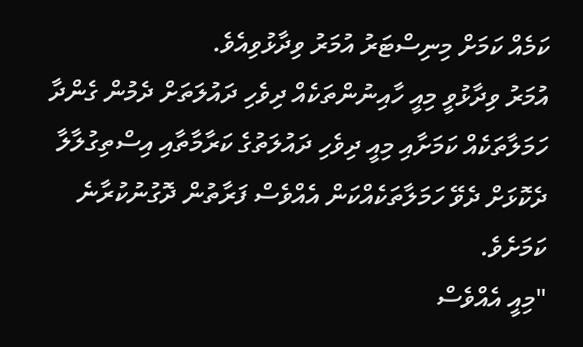ކަމެއް ކަމަށް މިނިސްޓަރު އުމަރު ވިދާޅުވިއެވެ.
އުމަރު ވިދާޅުވީ މިއީ ހާއިނުންތަކެއް ދިވެހި ދައުލަތަށް ދެމުން ގެންދާ ހަމަލާތަކެއް ކަމަށާއި މިއީ ދިވެހި ދައުލަތުގެ ކަރާމާތާއި އިސްތިގުލާލާ ދެކޮޅަށް ދެވޭ ހަމަލާތަކެއްކަން އެއްވެސް ފަރާތުން ދޮގުނުކުރާނެ ކަމަށެވެ.
"މިއީ އެއްވެސް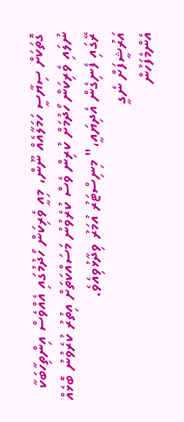ގޮތަކަށް ސިޔާސީ ހަމަލާއެއް ނޫން، މިއީ ވެރިކަން ހޯދުމުގައި އެއްވެސް އިންތިހާބަކާ ނުލައި ވެރިކަން ހޯދުމަށް ކުރިން ވެސް ކުރެވުނު މަސައްކަތަށް އިތުރު ކުރެވުނު ބޮޅެއް ރޭގައި ފެނިގެން އެދިޔައީ،" މިނިސްޓަރު އުމަރު ވިދާޅުވިއެވެ.
އަރުޝީފަށް ނެގީ
އެންމެފަހުން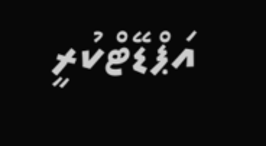އަޕްޑޭޓްކުރީ